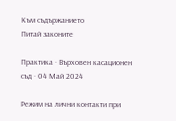Към съдържанието
Питай законите

Практика · Върховен касационен съд · 04 Май 2024

Режим на лични контакти при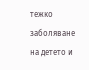тежко заболяване на детето и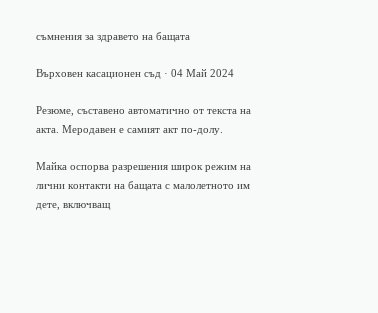съмнения за здравето на бащата

Върховен касационен съд · 04 Май 2024

Резюме, съставено автоматично от текста на акта. Меродавен е самият акт по-долу.

Майка оспорва разрешения широк режим на лични контакти на бащата с малолетното им дете, включващ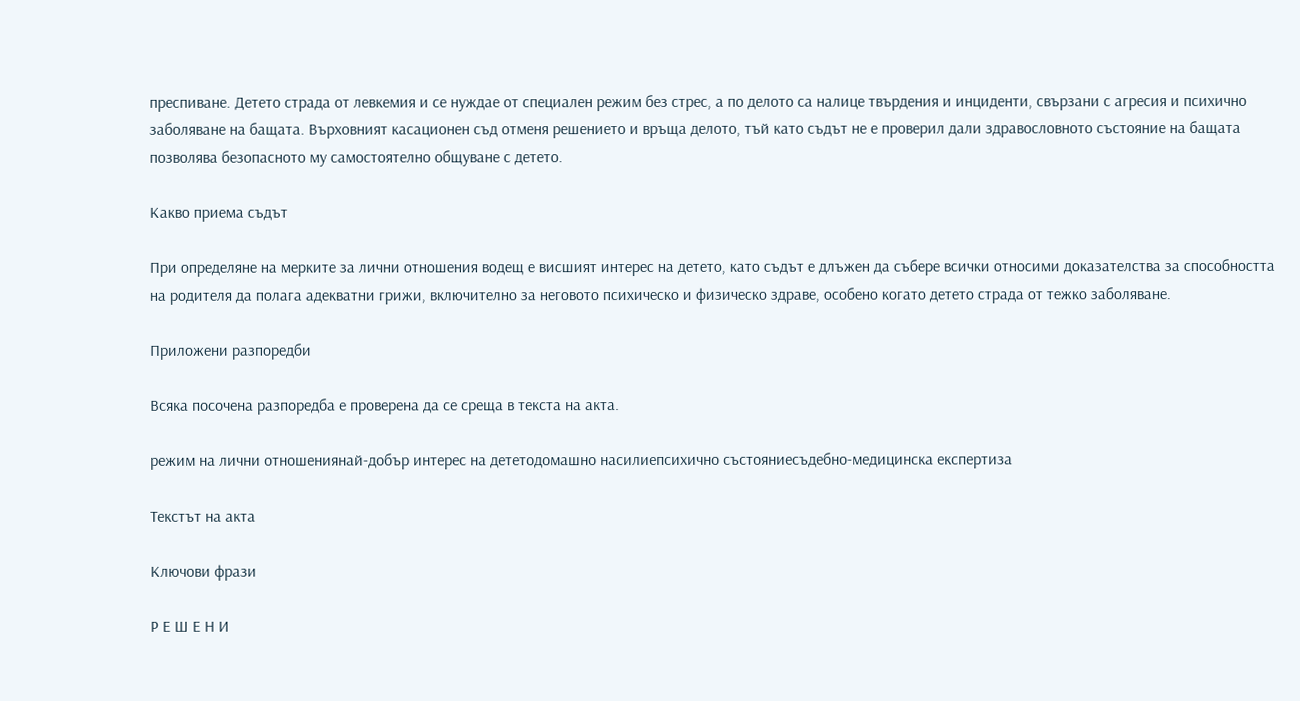преспиване. Детето страда от левкемия и се нуждае от специален режим без стрес, а по делото са налице твърдения и инциденти, свързани с агресия и психично заболяване на бащата. Върховният касационен съд отменя решението и връща делото, тъй като съдът не е проверил дали здравословното състояние на бащата позволява безопасното му самостоятелно общуване с детето.

Какво приема съдът

При определяне на мерките за лични отношения водещ е висшият интерес на детето, като съдът е длъжен да събере всички относими доказателства за способността на родителя да полага адекватни грижи, включително за неговото психическо и физическо здраве, особено когато детето страда от тежко заболяване.

Приложени разпоредби

Всяка посочена разпоредба е проверена да се среща в текста на акта.

режим на лични отношениянай-добър интерес на дететодомашно насилиепсихично състояниесъдебно-медицинска експертиза

Текстът на акта

Ключови фрази

Р Е Ш Е Н И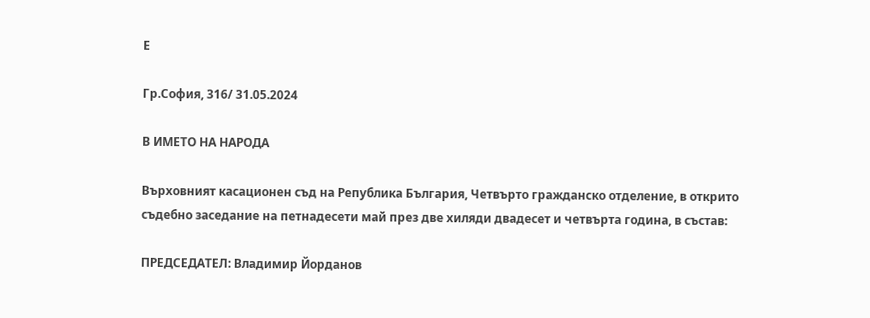Е

Гр.София, 316/ 31.05.2024

В ИМЕТО НА НАРОДА

Върховният касационен съд на Република България, Четвърто гражданско отделение, в открито съдебно заседание на петнадесети май през две хиляди двадесет и четвърта година, в състав:

ПРЕДСЕДАТЕЛ: Владимир Йорданов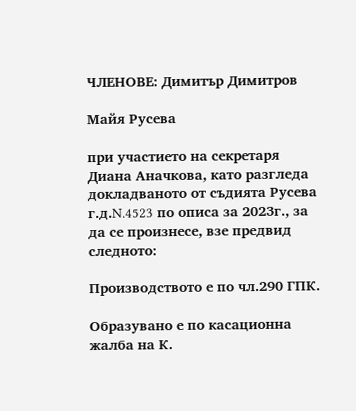ЧЛЕНОВЕ: Димитър Димитров

Майя Русева

при участието на секретаря Диана Аначкова, като разгледа докладваното от съдията Русева г.д.N.4523 по описа за 2023г., за да се произнесе, взе предвид следното:

Производството е по чл.290 ГПК.

Образувано е по касационна жалба на К.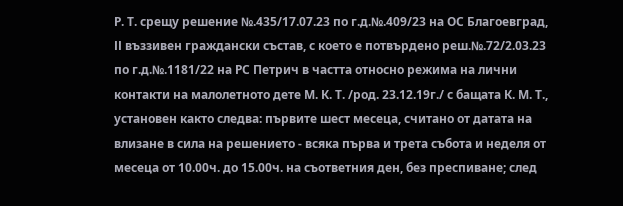Р. Т. срещу решение №.435/17.07.23 по г.д.№.409/23 на ОС Благоевград, ІІ въззивен граждански състав, с което е потвърдено реш.№.72/2.03.23 по г.д.№.1181/22 на РС Петрич в частта относно режима на лични контакти на малолетното дете М. К. Т. /род. 23.12.19г./ с бащата К. М. Т., установен както следва: първите шест месеца, считано от датата на влизане в сила на решението - всяка първа и трета събота и неделя от месеца от 10.00ч. до 15.00ч. на съответния ден, без преспиване; след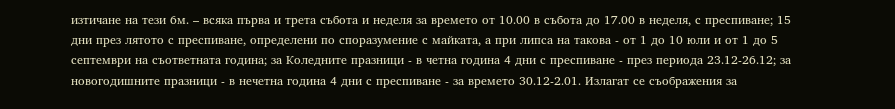изтичане на тези 6м. – всяка първа и трета събота и неделя за времето от 10.00 в събота до 17.00 в неделя, с преспиване; 15 дни през лятото с преспиване, определени по споразумение с майката, а при липса на такова - от 1 до 10 юли и от 1 до 5 септември на съответната година; за Коледните празници - в четна година 4 дни с преспиване - през периода 23.12-26.12; за новогодишните празници - в нечетна година 4 дни с преспиване - за времето 30.12-2.01. Излагат се съображения за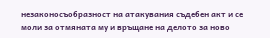незаконосъобразност на атакувания съдебен акт и се моли за отмяната му и връщане на делото за ново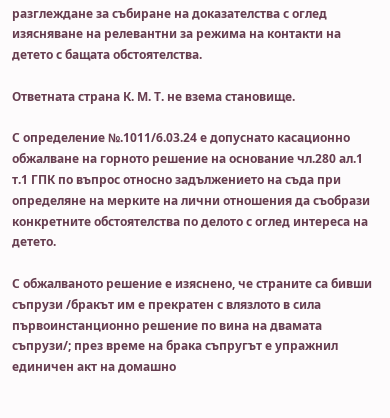разглеждане за събиране на доказателства с оглед изясняване на релевантни за режима на контакти на детето с бащата обстоятелства.

Ответната страна К. М. Т. не взема становище.

С определение №.1011/6.03.24 е допуснато касационно обжалване на горното решение на основание чл.280 ал.1 т.1 ГПК по въпрос относно задължението на съда при определяне на мерките на лични отношения да съобрази конкретните обстоятелства по делото с оглед интереса на детето.

С обжалваното решение е изяснено, че страните са бивши съпрузи /бракът им е прекратен с влязлото в сила първоинстанционно решение по вина на двамата съпрузи/; през време на брака съпругът е упражнил единичен акт на домашно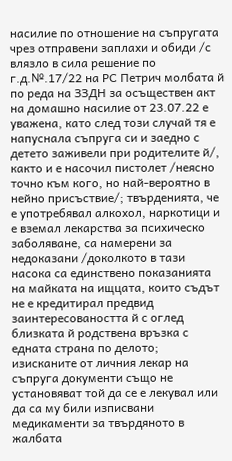насилие по отношение на съпругата чрез отправени заплахи и обиди /с влязло в сила решение по г.д.№.17/22 на РС Петрич молбата й по реда на ЗЗДН за осъществен акт на домашно насилие от 23.07.22 е уважена, като след този случай тя е напуснала съпруга си и заедно с детето заживели при родителите й/, както и е насочил пистолет /неясно точно към кого, но най-вероятно в нейно присъствие/; твърденията, че е употребявал алкохол, наркотици и е вземал лекарства за психическо заболяване, са намерени за недоказани /доколкото в тази насока са единствено показанията на майката на ищцата, които съдът не е кредитирал предвид заинтересоваността й с оглед близката й родствена връзка с едната страна по делото; изисканите от личния лекар на съпруга документи също не установяват той да се е лекувал или да са му били изписвани медикаменти за твърдяното в жалбата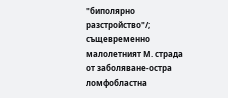"биполярно разстройство"/; същевременно малолетният М. страда от заболяване-остра ломфобластна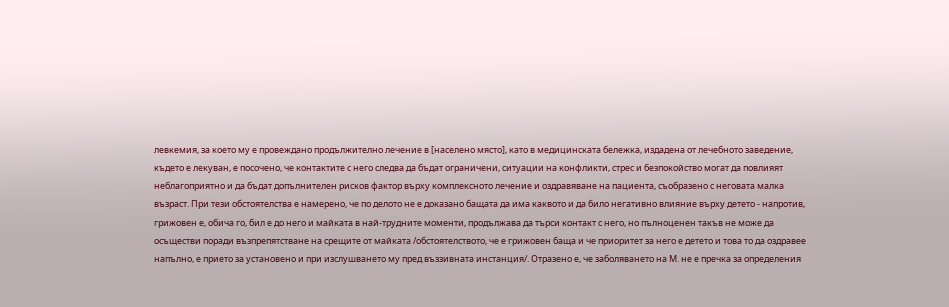левкемия, за което му е провеждано продължително лечение в [населено място], като в медицинската бележка, издадена от лечебното заведение, където е лекуван, е посочено, че контактите с него следва да бъдат ограничени, ситуации на конфликти, стрес и безпокойство могат да повлияят неблагоприятно и да бъдат допълнителен рисков фактор върху комплексното лечение и оздравяване на пациента, съобразено с неговата малка възраст. При тези обстоятелства е намерено, че по делото не е доказано бащата да има каквото и да било негативно влияние върху детето - напротив, грижовен е, обича го, бил е до него и майката в най-трудните моменти, продължава да търси контакт с него, но пълноценен такъв не може да осъществи поради възпрепятстване на срещите от майката /обстоятелството, че е грижовен баща и че приоритет за него е детето и това то да оздравее напълно, е прието за установено и при изслушването му пред въззивната инстанция/. Отразено е, че заболяването на М. не е пречка за определения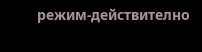режим-действително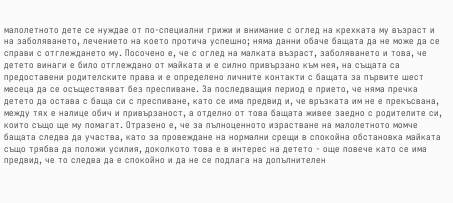малолетното дете се нуждае от по-специални грижи и внимание с оглед на крехката му възраст и на заболяването, лечението на което протича успешно; няма данни обаче бащата да не може да се справи с отглеждането му. Посочено е, че с оглед на малката възраст, заболяването и това, че детето винаги е било отглеждано от майката и е силно привързано към нея, на същата са предоставени родителските права и е определено личните контакти с бащата за първите шест месеца да се осъществяват без преспиване. За последващия период е прието, че няма пречка детето да остава с баща си с преспиване, като се има предвид и, че връзката им не е прекъсвана, между тях е налице обич и привързаност, а отделно от това бащата живее заедно с родителите си, които също ще му помагат. Отразено е, че за пълноценното израстване на малолетното момче бащата следва да участва, като за провеждане на нормални срещи в спокойна обстановка майката също трябва да положи усилия, доколкото това е в интерес на детето - още повече като се има предвид, че то следва да е спокойно и да не се подлага на допълнителен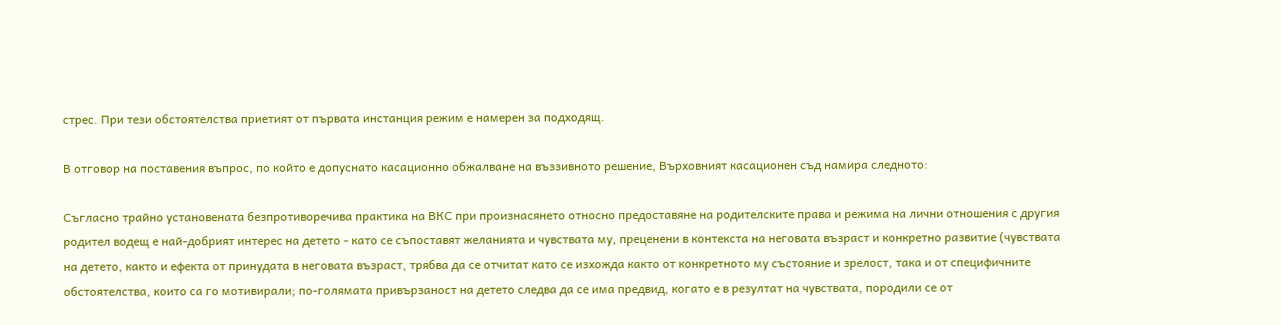стрес. При тези обстоятелства приетият от първата инстанция режим е намерен за подходящ.

В отговор на поставения въпрос, по който е допуснато касационно обжалване на въззивното решение, Върховният касационен съд намира следното:

Съгласно трайно установената безпротиворечива практика на ВКС при произнасянето относно предоставяне на родителските права и режима на лични отношения с другия родител водещ е най-добрият интерес на детето - като се съпоставят желанията и чувствата му, преценени в контекста на неговата възраст и конкретно развитие (чувствата на детето, както и ефекта от принудата в неговата възраст, трябва да се отчитат като се изхожда както от конкретното му състояние и зрелост, така и от специфичните обстоятелства, които са го мотивирали; по-голямата привързаност на детето следва да се има предвид, когато е в резултат на чувствата, породили се от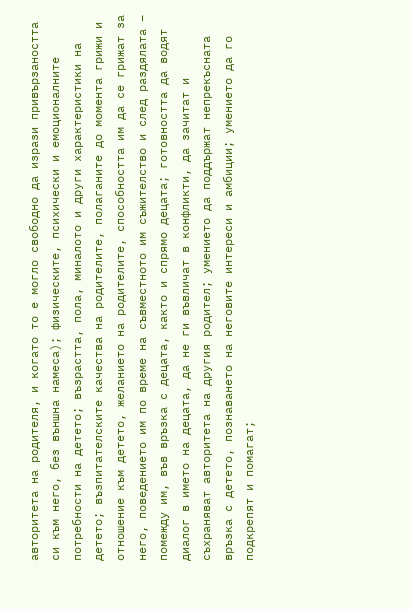авторитета на родителя, и когато то е могло свободно да изрази привързаността си към него, без външна намеса); физическите, психически и емоционалните потребности на детето; възрастта, пола, миналото и други характеристики на детето; възпитателските качества на родителите, полаганите до момента грижи и отношение към детето, желанието на родителите, способността им да се грижат за него, поведението им по време на съвместното им съжителство и след раздялата – помежду им, във връзка с децата, както и спрямо децата; готовността да водят диалог в името на децата, да не ги въвличат в конфликти, да зачитат и съхраняват авторитета на другия родител; умението да поддържат непрекъсната връзка с детето, познаването на неговите интереси и амбиции; умението да го подкрепят и помагат;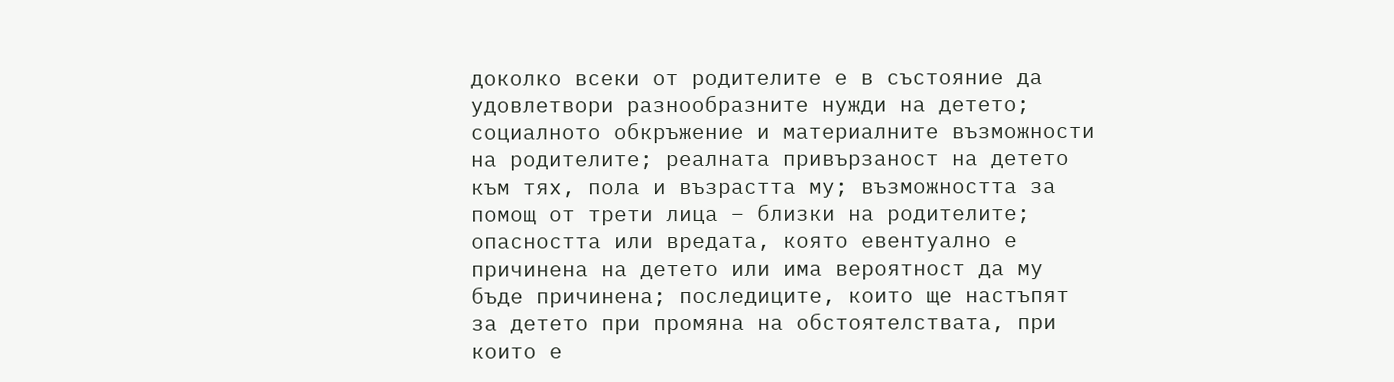доколко всеки от родителите е в състояние да удовлетвори разнообразните нужди на детето; социалното обкръжение и материалните възможности на родителите; реалната привързаност на детето към тях, пола и възрастта му; възможността за помощ от трети лица – близки на родителите; опасността или вредата, която евентуално е причинена на детето или има вероятност да му бъде причинена; последиците, които ще настъпят за детето при промяна на обстоятелствата, при които е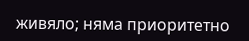живяло; няма приоритетно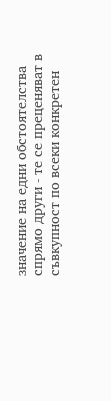значение на едни обстоятелства спрямо други - те се преценяват в съвкупност по всеки конкретен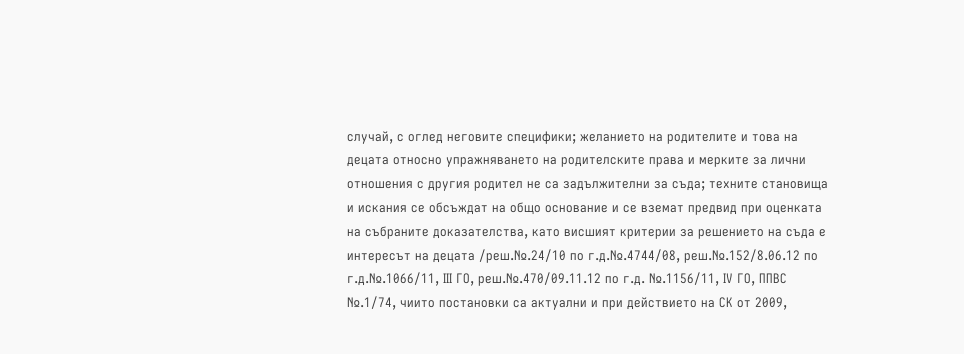случай, с оглед неговите специфики; желанието на родителите и това на децата относно упражняването на родителските права и мерките за лични отношения с другия родител не са задължителни за съда; техните становища и искания се обсъждат на общо основание и се вземат предвид при оценката на събраните доказателства, като висшият критерии за решението на съда е интересът на децата /реш.№.24/10 по г.д.№.4744/08, реш.№.152/8.06.12 по г.д.№.1066/11, ІІІ ГО, реш.№.470/09.11.12 по г.д. №.1156/11, ІV ГО, ППВС №.1/74, чиито постановки са актуални и при действието на СК от 2009,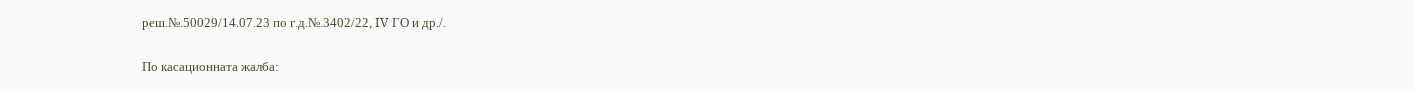реш.№.50029/14.07.23 по г.д.№.3402/22, IV ГО и др./.

По касационната жалба: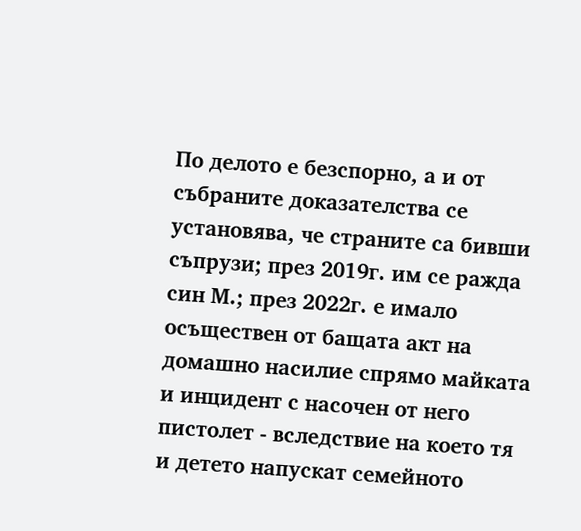По делото е безспорно, а и от събраните доказателства се установява, че страните са бивши съпрузи; през 2019г. им се ражда син М.; през 2022г. е имало осъществен от бащата акт на домашно насилие спрямо майката и инцидент с насочен от него пистолет - вследствие на което тя и детето напускат семейното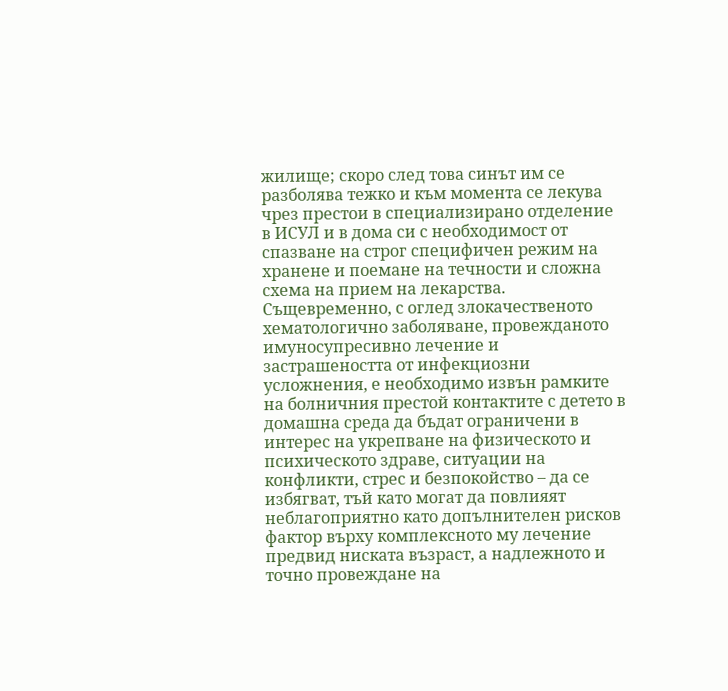жилище; скоро след това синът им се разболява тежко и към момента се лекува чрез престои в специализирано отделение в ИСУЛ и в дома си с необходимост от спазване на строг специфичен режим на хранене и поемане на течности и сложна схема на прием на лекарства. Същевременно, с оглед злокачественото хематологично заболяване, провежданото имуносупресивно лечение и застрашеността от инфекциозни усложнения, е необходимо извън рамките на болничния престой контактите с детето в домашна среда да бъдат ограничени в интерес на укрепване на физическото и психическото здраве, ситуации на конфликти, стрес и безпокойство – да се избягват, тъй като могат да повлияят неблагоприятно като допълнителен рисков фактор върху комплексното му лечение предвид ниската възраст, а надлежното и точно провеждане на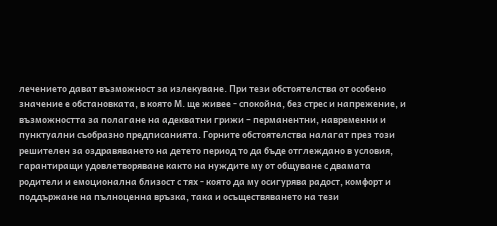лечението дават възможност за излекуване. При тези обстоятелства от особено значение е обстановката, в която М. ще живее - спокойна, без стрес и напрежение, и възможността за полагане на адекватни грижи – перманентни, навременни и пунктуални съобразно предписанията. Горните обстоятелства налагат през този решителен за оздравяването на детето период то да бъде отглеждано в условия, гарантиращи удовлетворяване както на нуждите му от общуване с двамата родители и емоционална близост с тях - която да му осигурява радост, комфорт и поддържане на пълноценна връзка, така и осъществяването на тези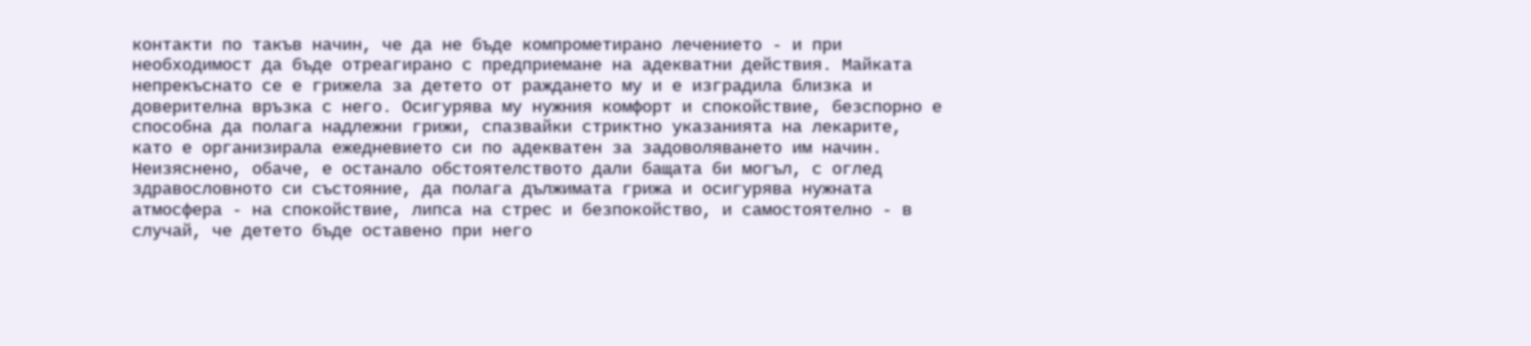контакти по такъв начин, че да не бъде компрометирано лечението - и при необходимост да бъде отреагирано с предприемане на адекватни действия. Майката непрекъснато се е грижела за детето от раждането му и е изградила близка и доверителна връзка с него. Осигурява му нужния комфорт и спокойствие, безспорно е способна да полага надлежни грижи, спазвайки стриктно указанията на лекарите, като е организирала ежедневието си по адекватен за задоволяването им начин. Неизяснено, обаче, е останало обстоятелството дали бащата би могъл, с оглед здравословното си състояние, да полага дължимата грижа и осигурява нужната атмосфера - на спокойствие, липса на стрес и безпокойство, и самостоятелно - в случай, че детето бъде оставено при него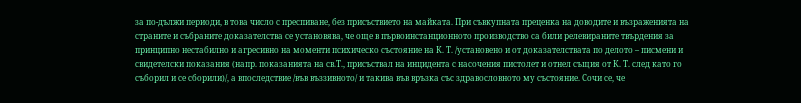за по-дължи периоди, в това число с преспиване, без присъствието на майката. При съвкупната преценка на доводите и възраженията на страните и събраните доказателства се установява, че още в първоинстанционното производство са били релевираните твърдения за принципно нестабилно и агресивно на моменти психическо състояние на К. Т. /установено и от доказателствата по делото – писмени и свидетелски показания (напр. показанията на св.Т., присъствал на инцидента с насочения пистолет и отнел същия от К. Т. след като го съборил и се сборили)/, а впоследствие /във въззивното/ и такива във връзка със здравословното му състояние. Сочи се, че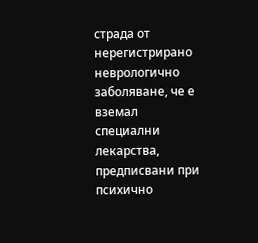страда от нерегистрирано неврологично заболяване, че е вземал специални лекарства, предписвани при психично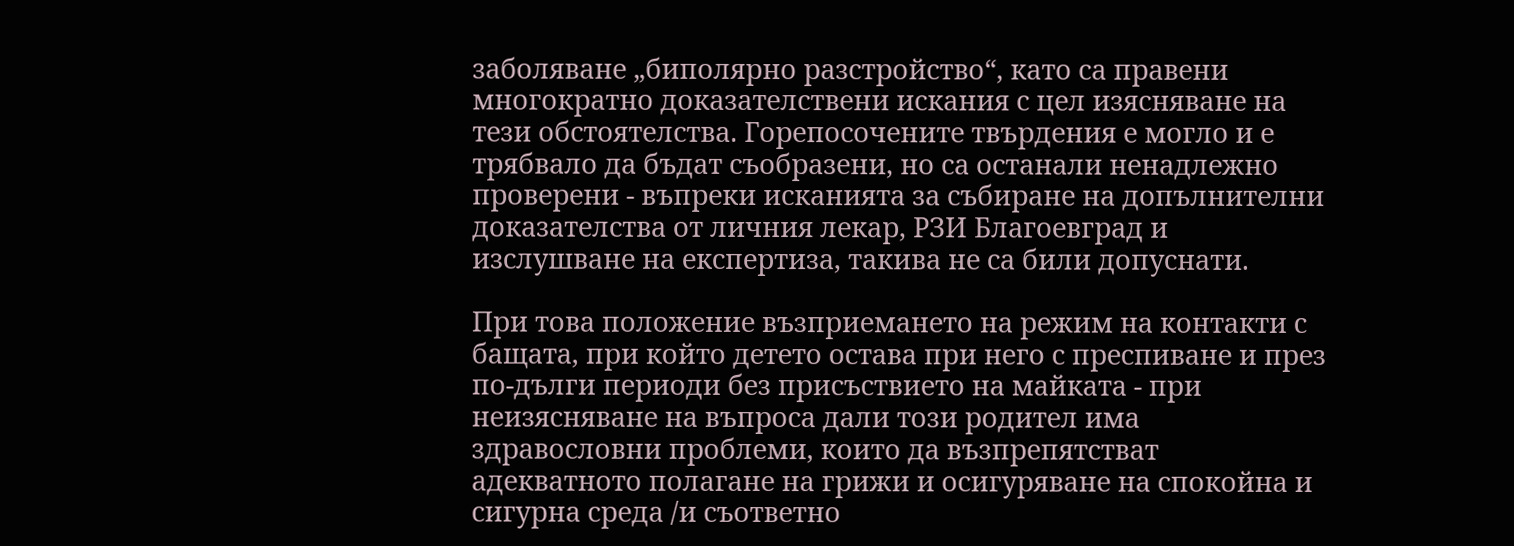заболяване „биполярно разстройство“, като са правени многократно доказателствени искания с цел изясняване на тези обстоятелства. Горепосочените твърдения е могло и е трябвало да бъдат съобразени, но са останали ненадлежно проверени - въпреки исканията за събиране на допълнителни доказателства от личния лекар, РЗИ Благоевград и изслушване на експертиза, такива не са били допуснати.

При това положение възприемането на режим на контакти с бащата, при който детето остава при него с преспиване и през по-дълги периоди без присъствието на майката - при неизясняване на въпроса дали този родител има здравословни проблеми, които да възпрепятстват адекватното полагане на грижи и осигуряване на спокойна и сигурна среда /и съответно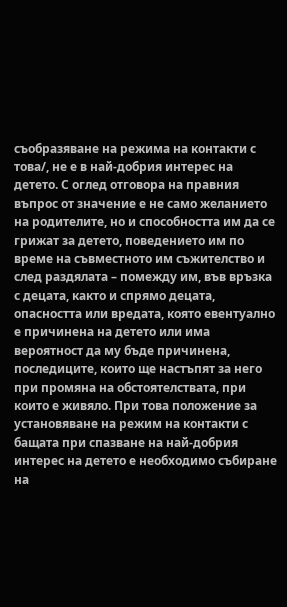съобразяване на режима на контакти с това/, не е в най-добрия интерес на детето. С оглед отговора на правния въпрос от значение е не само желанието на родителите, но и способността им да се грижат за детето, поведението им по време на съвместното им съжителство и след раздялата – помежду им, във връзка с децата, както и спрямо децата, опасността или вредата, която евентуално е причинена на детето или има вероятност да му бъде причинена, последиците, които ще настъпят за него при промяна на обстоятелствата, при които е живяло. При това положение за установяване на режим на контакти с бащата при спазване на най-добрия интерес на детето е необходимо събиране на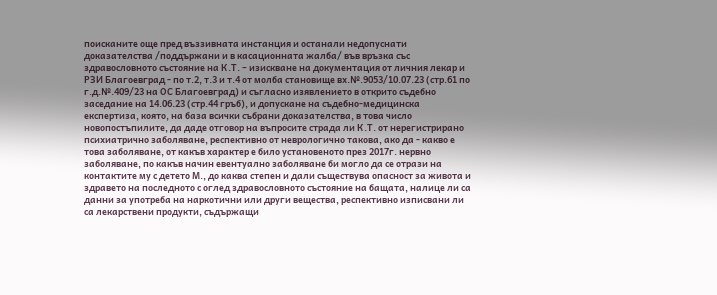поисканите още пред въззивната инстанция и останали недопуснати доказателства /поддържани и в касационната жалба/ във връзка със здравословното състояние на К.Т. – изискване на документация от личния лекар и РЗИ Благоевград - по т.2, т.3 и т.4 от молба становище вх.№.9053/10.07.23 (стр.61 по г.д.№.409/23 на ОС Благоевград) и съгласно изявлението в открито съдебно заседание на 14.06.23 (стр.44 гръб), и допускане на съдебно-медицинска експертиза, която, на база всички събрани доказателства, в това число новопостъпилите, да даде отговор на въпросите страда ли К.Т. от нерегистрирано психиатрично заболяване, респективно от неврологично такова, ако да - какво е това заболяване, от какъв характер е било установеното през 2017г. нервно заболяване, по какъв начин евентуално заболяване би могло да се отрази на контактите му с детето М., до каква степен и дали съществува опасност за живота и здравето на последното с оглед здравословното състояние на бащата, налице ли са данни за употреба на наркотични или други вещества, респективно изписвани ли са лекарствени продукти, съдържащи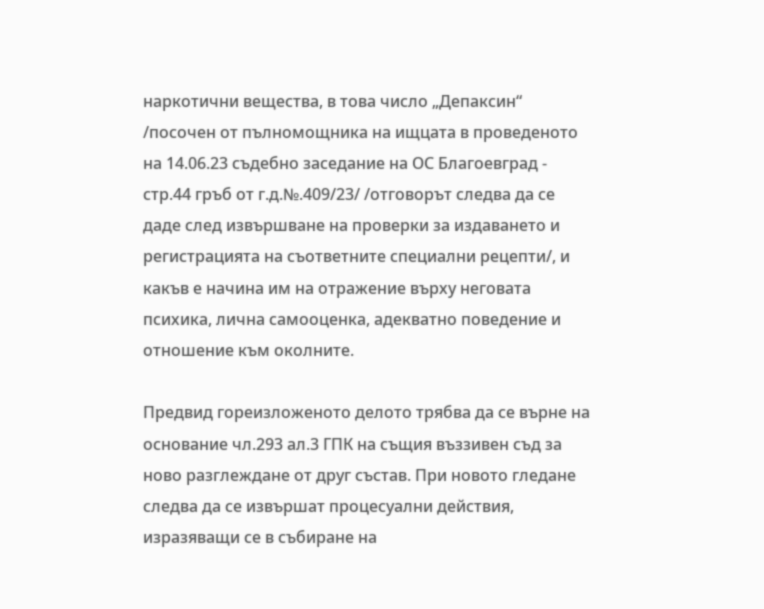наркотични вещества, в това число „Депаксин“ /посочен от пълномощника на ищцата в проведеното на 14.06.23 съдебно заседание на ОС Благоевград - стр.44 гръб от г.д.№.409/23/ /отговорът следва да се даде след извършване на проверки за издаването и регистрацията на съответните специални рецепти/, и какъв е начина им на отражение върху неговата психика, лична самооценка, адекватно поведение и отношение към околните.

Предвид гореизложеното делото трябва да се върне на основание чл.293 ал.3 ГПК на същия въззивен съд за ново разглеждане от друг състав. При новото гледане следва да се извършат процесуални действия, изразяващи се в събиране на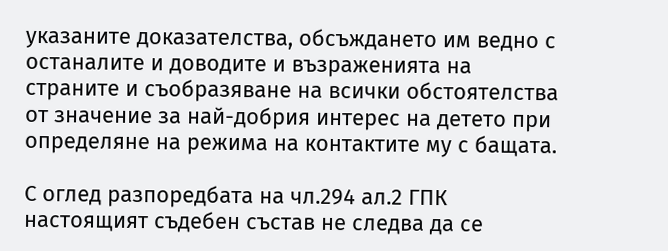указаните доказателства, обсъждането им ведно с останалите и доводите и възраженията на страните и съобразяване на всички обстоятелства от значение за най-добрия интерес на детето при определяне на режима на контактите му с бащата.

С оглед разпоредбата на чл.294 ал.2 ГПК настоящият съдебен състав не следва да се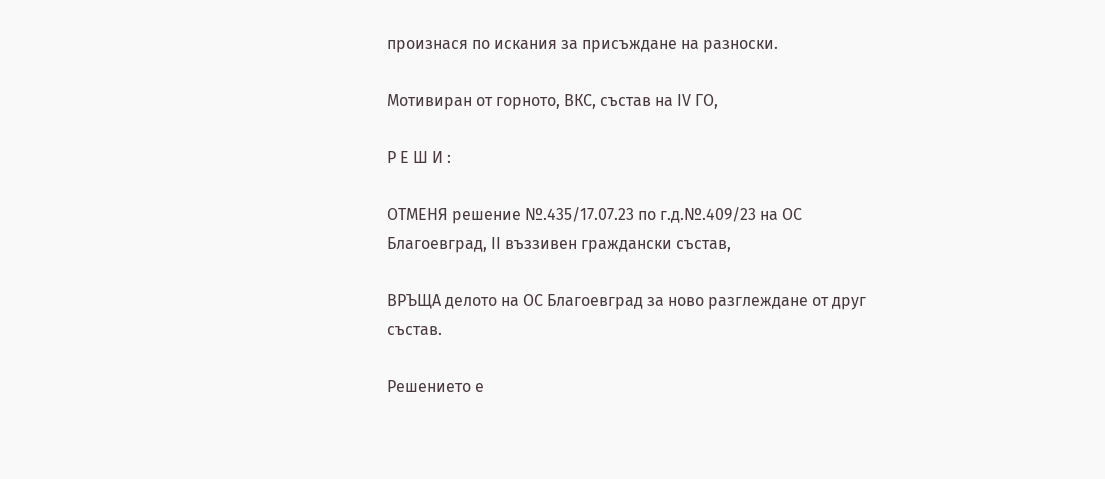произнася по искания за присъждане на разноски.

Мотивиран от горното, ВКС, състав на ІV ГО,

Р Е Ш И :

ОТМЕНЯ решение №.435/17.07.23 по г.д.№.409/23 на ОС Благоевград, ІІ въззивен граждански състав,

ВРЪЩА делото на ОС Благоевград за ново разглеждане от друг състав.

Решението е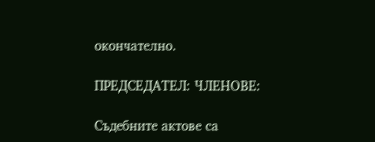окончателно.

ПРЕДСЕДАТЕЛ: ЧЛЕНОВЕ:

Съдебните актове са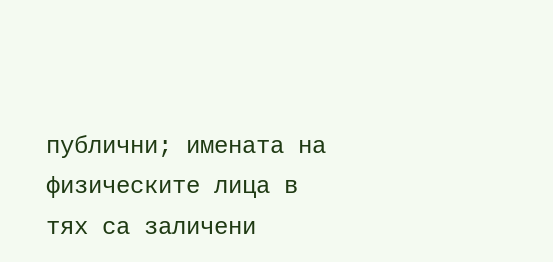публични; имената на физическите лица в тях са заличени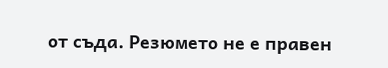от съда. Резюмето не е правен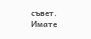съвет. Имате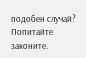подобен случай? Попитайте законите.